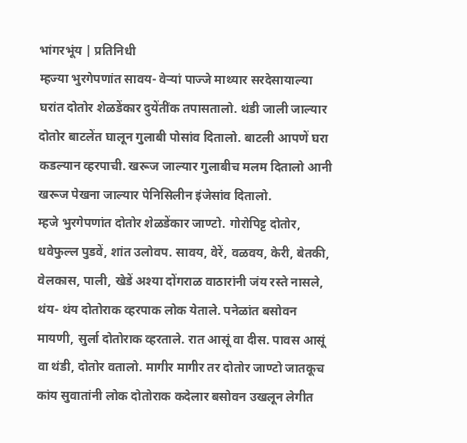भांगरभूंय | प्रतिनिधी
म्हज्या भुरगेपणांत सावय- वेऱ्यां पाज्जे माथ्यार सरदेसायाल्या घरांत दोतोर शेळडेंकार दुयेंतींक तपासतालो. थंडी जाली जाल्यार दोतोर बाटलेंत घालून गुलाबी पोसांव दितालो. बाटली आपणें घरा कडल्यान व्हरपाची. खरूज जाल्यार गुलाबीच मलम दितालो आनी खरूज पेखना जाल्यार पेनिसिलीन इंजेसांव दितालो.
म्हजे भुरगेपणांत दोतोर शेळडेंकार जाण्टो. गोरोपिट्ट दोतोर, धवेफुल्ल पुडवें, शांत उलोवप. सावय, वेरें, वळवय, केरी, बेतकी, वेलकास, पाली, खेडें अश्या दोंगराळ वाठारांनी जंय रस्ते नासले, थंय- थंय दोतोराक व्हरपाक लोक येताले. पनेळांत बसोवन मायणी, सुर्ला दोतोराक व्हरताले. रात आसूं वा दीस. पावस आसूं वा थंडी, दोतोर वतालो. मागीर मागीर तर दोतोर जाण्टो जातकूच कांय सुवातांनी लोक दोतोराक कदेलार बसोवन उखलून लेगीत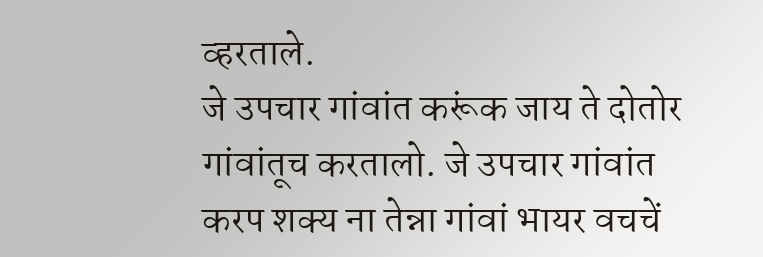व्हरताले.
जे उपचार गांवांत करूंक जाय ते दोतोर गांवांतूच करतालो. जे उपचार गांवांत करप शक्य ना तेन्ना गांवां भायर वचचें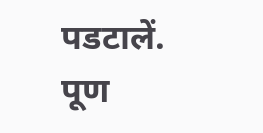पडटालें. पूण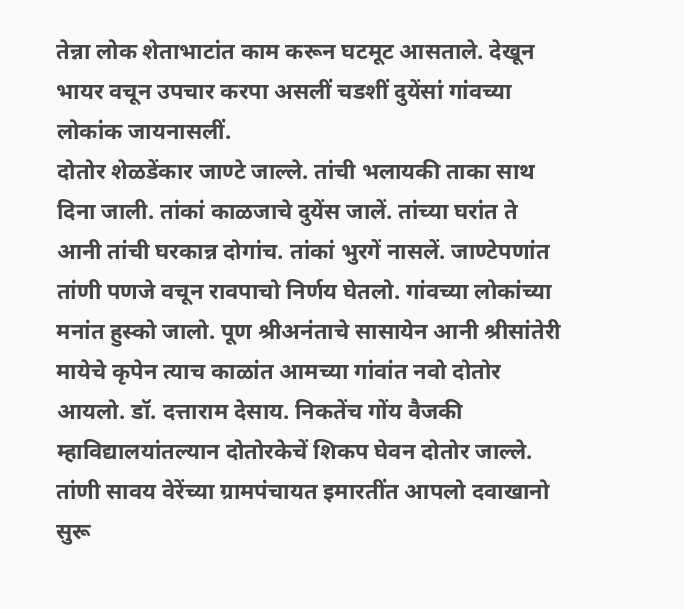तेन्ना लोक शेताभाटांत काम करून घटमूट आसताले. देखून भायर वचून उपचार करपा असलीं चडशीं दुयेंसां गांवच्या लोकांक जायनासलीं.
दोतोर शेळडेंकार जाण्टे जाल्ले. तांची भलायकी ताका साथ दिना जाली. तांकां काळजाचे दुयेंस जालें. तांच्या घरांत ते आनी तांची घरकान्न दोगांच. तांकां भुरगें नासलें. जाण्टेपणांत तांणी पणजे वचून रावपाचो निर्णय घेतलो. गांवच्या लोकांच्या मनांत हुस्को जालो. पूण श्रीअनंताचे सासायेन आनी श्रीसांतेरी मायेचे कृपेन त्याच काळांत आमच्या गांवांत नवो दोतोर आयलो. डॉ. दत्ताराम देसाय. निकतेंच गोंय वैजकी म्हाविद्यालयांतल्यान दोतोरकेचें शिकप घेवन दोतोर जाल्ले. तांणी सावय वेरेंच्या ग्रामपंचायत इमारतींत आपलो दवाखानो सुरू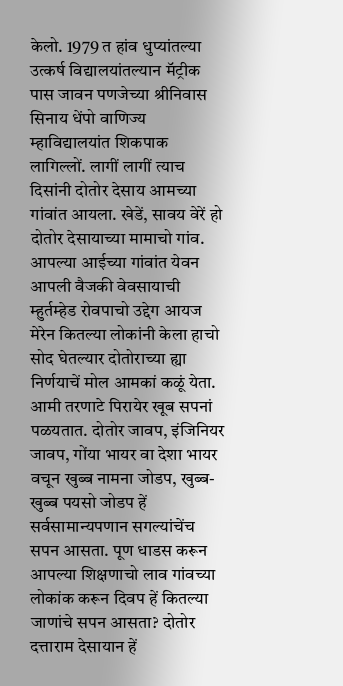केलो. 1979 त हांव धुप्यांतल्या उत्कर्ष विद्यालयांतल्यान मॅट्रीक पास जावन पणजेच्या श्रीनिवास सिनाय धेंपो वाणिज्य म्हाविद्यालयांत शिकपाक लागिल्लों. लागीं लागीं त्याच दिसांनी दोतोर देसाय आमच्या गांवांत आयला. खेडें, सावय वेरें हो दोतोर देसायाच्या मामाचो गांव. आपल्या आईच्या गांवांत येवन आपली वैजकी वेवसायाची म्हुर्तम्हेड रोवपाचो उद्देग आयज मेरेन कितल्या लोकांनी केला हाचो सोद घेतल्यार दोतोराच्या ह्या निर्णयाचें मोल आमकां कळूं येता.
आमी तरणाटे पिरायेर खूब सपनां पळयतात. दोतोर जावप, इंजिनियर जावप, गोंया भायर वा देशा भायर वचून खुब्ब नामना जोडप, खुब्ब- खुब्ब पयसो जोडप हें सर्वसामान्यपणान सगल्यांचेंच सपन आसता. पूण धाडस करून आपल्या शिक्षणाचो लाव गांवच्या लोकांक करून दिवप हें कितल्या जाणांचे सपन आसता? दोतोर दत्ताराम देसायान हें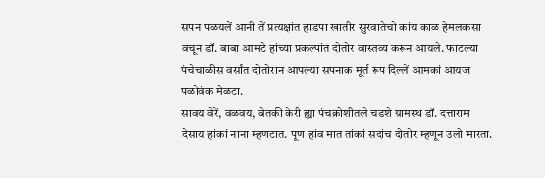सपन पळयलें आनी तें प्रत्यक्षांत हाडपा खातीर सुरवातेचो कांय काळ हेमलकसा वचून डॉ. बाबा आमटे हांच्या प्रकल्पांत दोतोर वास्तव्य करून आयले. फाटल्या पंचेचाळीस वर्सांत दोतोरान आपल्या सपनाक मूर्त रूप दिल्लें आमकां आयज पळोवंक मेळटा.
सावय वेरें, वळवय, बेतकी केरी ह्या पंचक्रोशीतले चडशे ग्रामस्थ डॉ. दत्ताराम देसाय हांकां नाना म्हणटात. पूण हांव मात तांकां सदांच दोतोर म्हणून उलो मारता.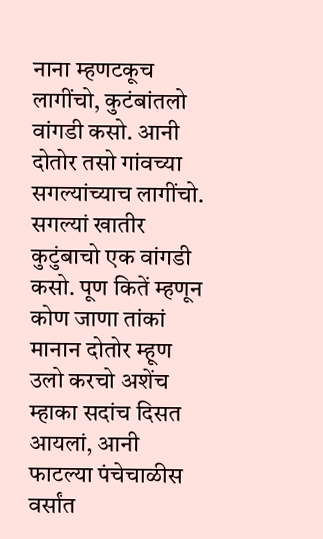नाना म्हणटकूच लागींचो, कुटंबांतलो वांगडी कसो. आनी दोतोर तसो गांवच्या सगल्यांच्याच लागींचो. सगल्यां खातीर कुटुंबाचो एक वांगडी कसो. पूण कितें म्हणून कोण जाणा तांकां मानान दोतोर म्हूण उलो करचो अशेंच म्हाका सदांच दिसत आयलां, आनी फाटल्या पंचेचाळीस वर्सांत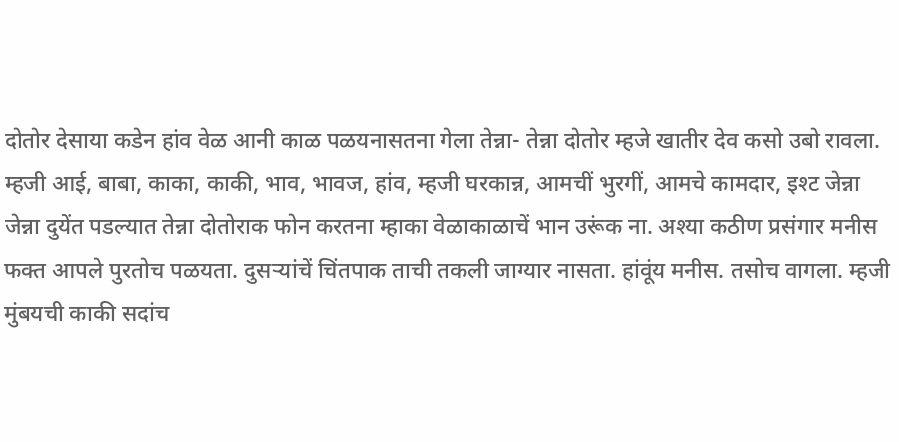दोतोर देसाया कडेन हांव वेळ आनी काळ पळयनासतना गेला तेन्ना- तेन्ना दोतोर म्हजे खातीर देव कसो उबो रावला.
म्हजी आई, बाबा, काका, काकी, भाव, भावज, हांव, म्हजी घरकान्न, आमचीं भुरगीं, आमचे कामदार, इश्ट जेन्ना जेन्ना दुयेंत पडल्यात तेन्ना दोतोराक फोन करतना म्हाका वेळाकाळाचें भान उरूंक ना. अश्या कठीण प्रसंगार मनीस फक्त आपले पुरतोच पळयता. दुसऱ्यांचें चिंतपाक ताची तकली जाग्यार नासता. हांवूंय मनीस. तसोच वागला. म्हजी मुंबयची काकी सदांच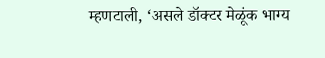म्हणटाली, ‘असले डॉक्टर मेळूंक भाग्य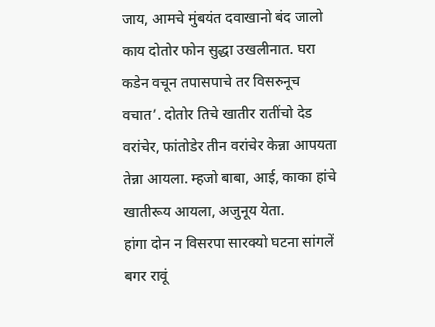जाय, आमचे मुंबयंत दवाखानो बंद जालो काय दोतोर फोन सुद्धा उखलीनात. घरा कडेन वचून तपासपाचे तर विसरुनूच वचात’. दोतोर तिचे खातीर रातींचो देड वरांचेर, फांतोडेर तीन वरांचेर केन्ना आपयता तेन्ना आयला. म्हजो बाबा, आई, काका हांचे खातीरूय आयला, अजुनूय येता.
हांगा दोन न विसरपा सारक्यो घटना सांगलें बगर रावूं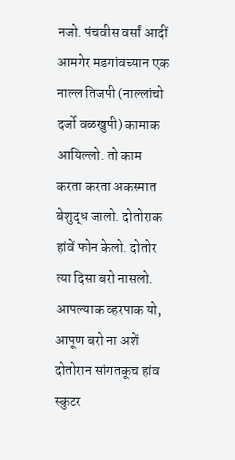नजो. पंचवीस वर्सां आदीं आमगेर मडगांवच्यान एक नाल्ल तिजपी (नाल्लांचो दर्जो वळखुपी) कामाक आयिल्लो. तो काम करता करता अकस्मात बेशुद्ध जालो. दोतोराक हांवें फोन केलो. दोतोर त्या दिसा बरो नासलो. आपल्याक व्हरपाक यो, आपूण बरो ना अशें दोतोरान सांगतकूच हांव स्कुटर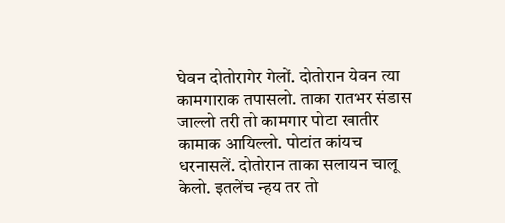घेवन दोतोरागेर गेलों. दोतोरान येवन त्या कामगाराक तपासलो. ताका रातभर संडास जाल्लो तरी तो कामगार पोटा खातीर कामाक आयिल्लो. पोटांत कांयच धरनासलें. दोतोरान ताका सलायन चालू केलो. इतलेंच न्हय तर तो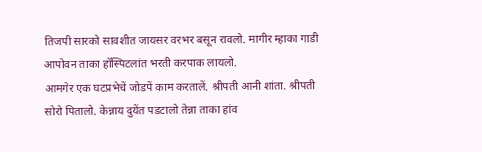तिजपी सारको सावशीत जायसर वरभर बसून रावलो. मागीर म्हाका गाडी आपोवन ताका हॉस्पिटलांत भरती करपाक लायलो.
आमगेर एक घटप्रभेचें जोडपें काम करतालें. श्रीपती आनी शांता. श्रीपती सोरो पितालो. केन्नाय दुयेंत पडटालो तेन्ना ताका हांव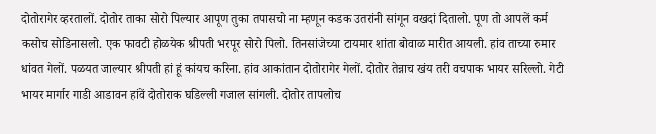दोतोरागेर व्हरतालों. दोतोर ताका सोरो पिल्यार आपूण तुका तपासचो ना म्हणून कडक उतरांनी सांगून वखदां दितालो. पूण तो आपलें कर्म कसोच सोडिनासलो. एक फावटी होळयेक श्रीपती भरपूर सोरो पिलो. तिनसांजेच्या टायमार शांता बोवाळ मारीत आयली. हांव ताच्या रुमार धांवत गेलों. पळयत जाल्यार श्रीपती हां हूं कांयच करिना. हांव आकांतान दोतोरागेर गेलों. दोतोर तेन्नाच खंय तरी वचपाक भायर सरिल्लो. गेटी भायर मार्गार गाडी आडावन हांवें दोतोराक घडिल्ली गजाल सांगली. दोतोर तापलोच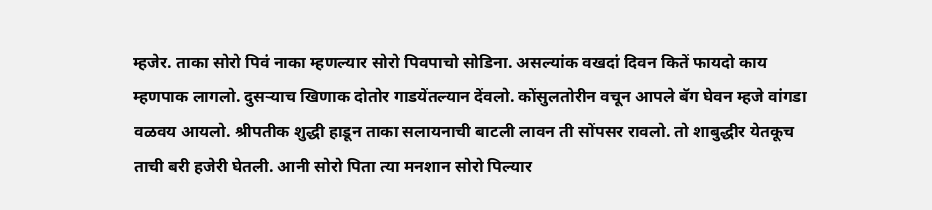म्हजेर. ताका सोरो पिवं नाका म्हणल्यार सोरो पिवपाचो सोडिना. असल्यांक वखदां दिवन कितें फायदो काय म्हणपाक लागलो. दुसऱ्याच खिणाक दोतोर गाडयेंतल्यान देंवलो. कोंसुलतोरीन वचून आपले बॅग घेवन म्हजे वांगडा वळवय आयलो. श्रीपतीक शुद्धी हाडून ताका सलायनाची बाटली लावन ती सोंपसर रावलो. तो शाबुद्धीर येतकूच ताची बरी हजेरी घेतली. आनी सोरो पिता त्या मनशान सोरो पिल्यार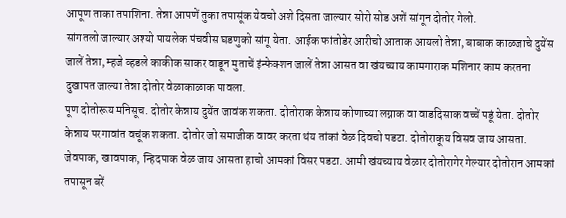आपूण ताका तपाशिना. तेन्ना आपणें तुका तपासूंक येवचो अशे दिसता जाल्यार सोरो सोड अशें सांगून दोतोर गेलो.
सांगतलो जाल्यार अश्यो पायलेक पंचवीस घडणुको सांगू येता. आईक फांतोडेर आरीचो आताक आयलो तेन्ना, बाबाक काळजाचे दुयेंस जालें तेन्ना, म्हजे व्हडले काकीक साकर वाडून मुताचें इंन्फेक्शन जालें तेन्ना आसत वा खंयच्याय कामगाराक मशिनार काम करतना दुखापत जाल्या तेन्ना दोतोर वेळाकाळाक पावला.
पूण दोतोरूय मनिसूच. दोतोर केन्नाय दुयेंत जावंक शकता. दोतोराक केन्नाय कोणाच्या लग्नाक वा वाडदिसाक वच्चें पडूं येता. दोतोर केन्नाय परगावांत वचूंक शकता. दोतोर जो समाजीक वावर करता थंय तांकां वेळ दिवचो पडटा. दोतोराकूय विसव जाय आसता. जेवपाक, खावपाक, न्हिदपाक वेळ जाय आसता हाचो आमकां विसर पडटा. आमी खंयच्याय वेळार दोतोरागेर गेल्यार दोतोरान आमकां तपासून बरें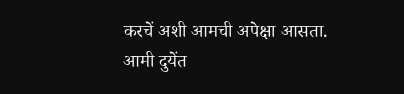करचें अशी आमची अपेक्षा आसता. आमी दुयेंत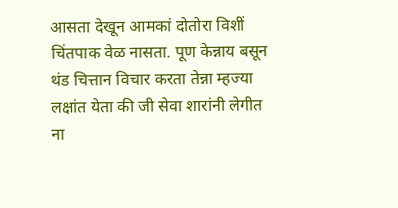आसता देखून आमकां दोतोरा विशीं चिंतपाक वेळ नासता. पूण केन्नाय बसून थंड चित्तान विचार करता तेन्ना म्हज्या लक्षांत येता की जी सेवा शारांनी लेगीत ना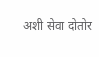अशी सेवा दोतोर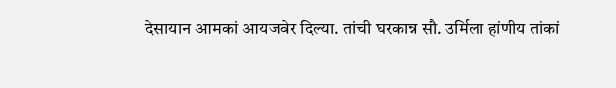देसायान आमकां आयजवेर दिल्या. तांची घरकान्न सौ. उर्मिला हांणीय तांकां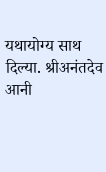यथायोग्य साथ दिल्या. श्रीअनंतदेव आनी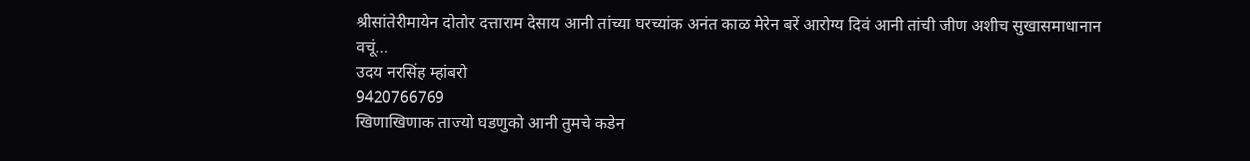श्रीसांतेरीमायेन दोतोर दत्ताराम देसाय आनी तांच्या घरच्यांक अनंत काळ मेरेन बरें आरोग्य दिवं आनी तांची जीण अशीच सुखासमाधानान वचूं…
उदय नरसिंह म्हांबरो
9420766769
खिणाखिणाक ताज्यो घडणुको आनी तुमचे कडेन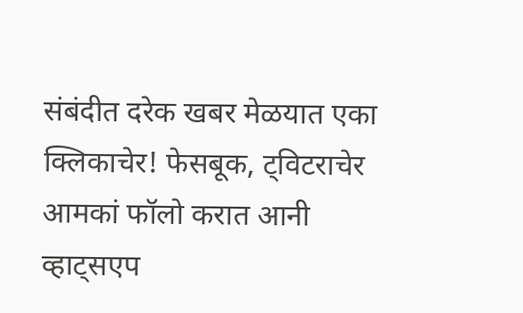संबंदीत दरेक खबर मेळयात एका क्लिकाचेर! फेसबूक, ट्विटराचेर आमकां फॉलो करात आनी व्हाट्सएप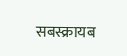सबस्क्रायब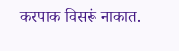करपाक विसरूं नाकात.